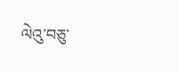ལེའུ་བཅུ་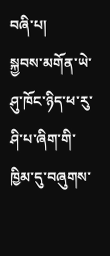བཞི་པ།
སྐྱབས་མགོན་ཡེ་ཤུ་ཁོང་ཉིད་ཕ་རུ་ཤི་པ་ཞིག་གི་ཁྱིམ་དུ་བཞུགས་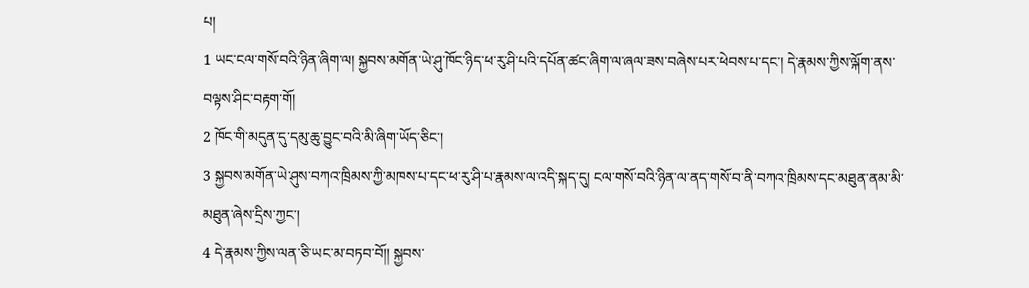པ།
1 ཡང་ངལ་གསོ་བའི་ཉིན་ཞིག་ལ། སྐྱབས་མགོན་ཡེ་ཤུ་ཁོང་ཉིད་ཕ་རུ་ཤི་པའི་དཔོན་ཚང་ཞིག་ལ་ཞལ་ཟས་བཞེས་པར་ཕེབས་པ་དང་། དེ་རྣམས་ཀྱིས་ལྐོག་ནས་བལྟས་ཤིང་བརྟག་གོ།
2 ཁོང་གི་མདུན་དུ་དམུ་ཆུ་བྱུང་བའི་མི་ཞིག་ཡོད་ཅིང་།
3 སྐྱབས་མགོན་ཡེ་ཤུས་བཀའ་ཁྲིམས་ཀྱི་མཁས་པ་དང་ཕ་རུ་ཤི་པ་རྣམས་ལ་འདི་སྐད་དུ། ངལ་གསོ་བའི་ཉིན་ལ་ནད་གསོ་བ་ནི་བཀའ་ཁྲིམས་དང་མཐུན་ནམ་མི་མཐུན་ཞེས་དྲིས་ཀྱང་།
4 དེ་རྣམས་ཀྱིས་ལན་ཅི་ཡང་མ་བཏབ་བོ།། སྐྱབས་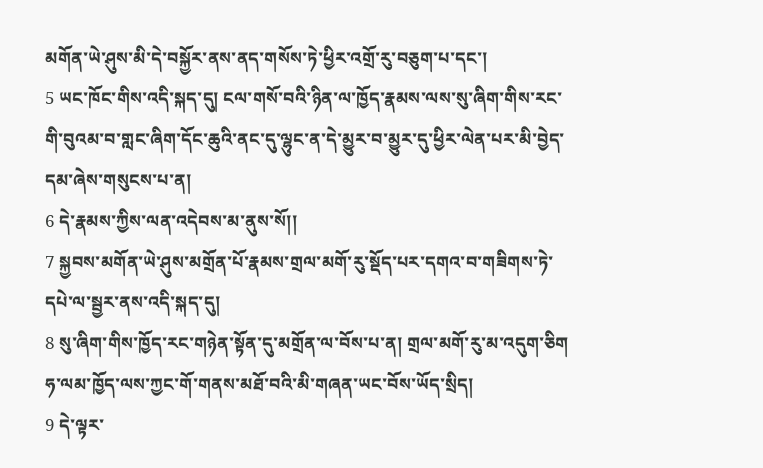མགོན་ཡེ་ཤུས་མི་དེ་བསྐྱོར་ནས་ནད་གསོས་ཏེ་ཕྱིར་འགྲོ་རུ་བཅུག་པ་དང་།
5 ཡང་ཁོང་གིས་འདི་སྐད་དུ། ངལ་གསོ་བའི་ཉིན་ལ་ཁྱོད་རྣམས་ལས་སུ་ཞིག་གིས་རང་གི་བུའམ་བ་གླང་ཞིག་དོང་ཆུའི་ནང་དུ་ལྷུང་ན་དེ་མྱུར་བ་མྱུར་དུ་ཕྱིར་ལེན་པར་མི་བྱེད་དམ་ཞེས་གསུངས་པ་ན།
6 དེ་རྣམས་ཀྱིས་ལན་འདེབས་མ་ནུས་སོ།།
7 སྐྱབས་མགོན་ཡེ་ཤུས་མགྲོན་པོ་རྣམས་གྲལ་མགོ་རུ་སྡོད་པར་དགའ་བ་གཟིགས་ཏེ་དཔེ་ལ་སྦྱར་ནས་འདི་སྐད་དུ།
8 སུ་ཞིག་གིས་ཁྱོད་རང་གཉེན་སྟོན་དུ་མགྲོན་ལ་བོས་པ་ན། གྲལ་མགོ་རུ་མ་འདུག་ཅིག ཧ་ལམ་ཁྱོད་ལས་ཀྱང་གོ་གནས་མཐོ་བའི་མི་གཞན་ཡང་བོས་ཡོད་སྲིད།
9 དེ་ལྟར་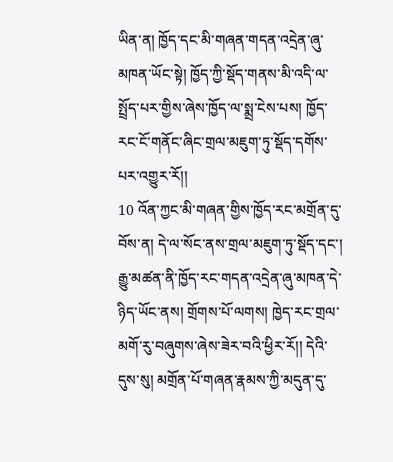ཡིན་ན། ཁྱོད་དང་མི་གཞན་གདན་འདྲེན་ཞུ་མཁན་ཡོང་སྟེ། ཁྱོད་ཀྱི་སྡོད་གནས་མི་འདི་ལ་སྤྲོད་པར་གྱིས་ཞེས་ཁྱོད་ལ་སྨྲ་ངེས་པས། ཁྱོད་རང་ངོ་གནོང་ཞིང་གྲལ་མཇུག་ཏུ་སྡོད་དགོས་པར་འགྱུར་རོ།།
10 འོན་ཀྱང་མི་གཞན་གྱིས་ཁྱོད་རང་མགྲོན་དུ་བོས་ན། དེ་ལ་སོང་ནས་གྲལ་མཇུག་ཏུ་སྡོད་དང་། རྒྱུ་མཚན་ནི་ཁྱོད་རང་གདན་འདྲེན་ཞུ་མཁན་དེ་ཉིད་ཡོང་ནས། གྲོགས་པོ་ལགས། ཁྱེད་རང་གྲལ་མགོ་རུ་བཞུགས་ཞེས་ཟེར་བའི་ཕྱིར་རོ།། དེའི་དུས་སུ། མགྲོན་པོ་གཞན་རྣམས་ཀྱི་མདུན་དུ་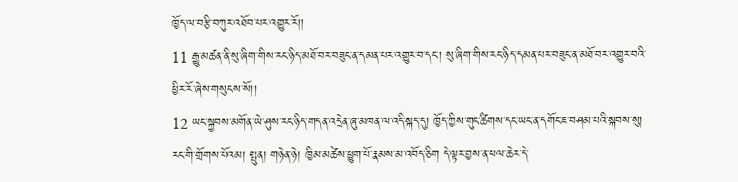ཁྱོད་ལ་བརྩི་བཀུར་འཐོབ་པར་འགྱུར་རོ།།
11 རྒྱུ་མཚན་ནི་སུ་ཞིག་གིས་རང་ཉིད་མཐོ་བར་བཟུང་ན་དམན་པར་འགྱུར་བ་དང་། སུ་ཞིག་གིས་རང་ཉིད་དམན་པར་བཟུང་ན་མཐོ་བར་འགྱུར་བའི་ཕྱིར་རོ་ཞེས་གསུངས་སོ།།
12 ཡང་སྐྱབས་མགོན་ཡེ་ཤུས་རང་ཉིད་གདན་འདྲེན་ཞུ་མཁན་ལ་འདི་སྐད་དུ། ཁྱོད་ཀྱིས་གུང་ཚིགས་དང་ཡང་ན་དགོང་ཇ་བཤམ་པའི་སྐབས་སུ། རང་གི་གྲོགས་པོའམ། སྤུན། གཉེན་ཉེ། ཁྱིམ་མཚེས་ཕྱུག་པོ་རྣམས་མ་འབོད་ཅིག དེ་ལྟར་བྱས་ན་ཕལ་ཆེར་དེ་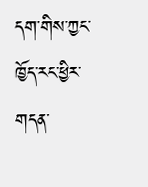དག་གིས་ཀྱང་ཁྱོད་རང་ཕྱིར་གདན་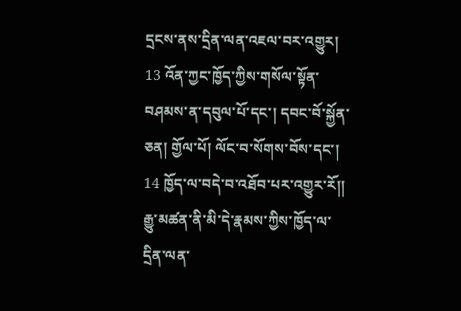དྲངས་ནས་དྲིན་ལན་འཇལ་བར་འགྱུར།
13 འོན་ཀྱང་ཁྱོད་ཀྱིས་གསོལ་སྟོན་བཤམས་ན་དབུལ་པོ་དང་། དབང་བོ་སྐྱོན་ཅན། གྱོལ་པོ། ལོང་བ་སོགས་བོས་དང་།
14 ཁྱོད་ལ་བདེ་བ་འཐོབ་པར་འགྱུར་རོ།། རྒྱུ་མཚན་ནི་མི་དེ་རྣམས་ཀྱིས་ཁྱོད་ལ་དྲིན་ལན་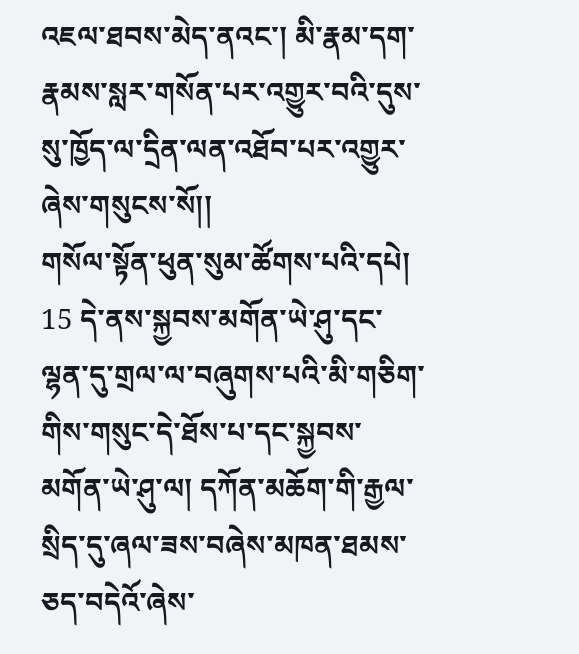འཇལ་ཐབས་མེད་ནའང་། མི་རྣམ་དག་རྣམས་སླར་གསོན་པར་འགྱུར་བའི་དུས་སུ་ཁྱོད་ལ་དྲིན་ལན་འཐོབ་པར་འགྱུར་ཞེས་གསུངས་སོ།།
གསོལ་སྟོན་ཕུན་སུམ་ཚོགས་པའི་དཔེ།
15 དེ་ནས་སྐྱབས་མགོན་ཡེ་ཤུ་དང་ལྷན་དུ་གྲལ་ལ་བཞུགས་པའི་མི་གཅིག་གིས་གསུང་དེ་ཐོས་པ་དང་སྐྱབས་མགོན་ཡེ་ཤུ་ལ། དཀོན་མཆོག་གི་རྒྱལ་སྲིད་དུ་ཞལ་ཟས་བཞེས་མཁན་ཐམས་ཅད་བདེའོ་ཞེས་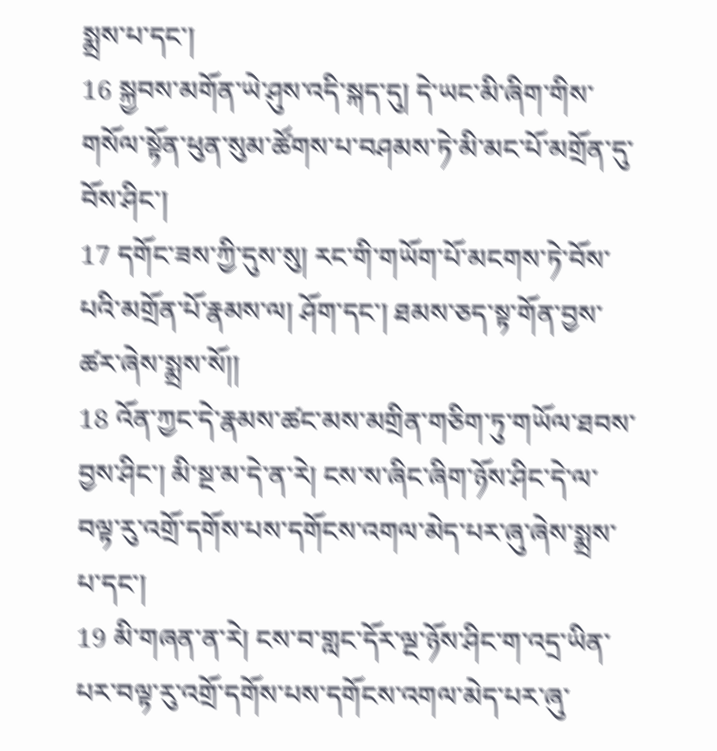སྨྲས་པ་དང་།
16 སྐྱབས་མགོན་ཡེ་ཤུས་འདི་སྐད་དུ། དེ་ཡང་མི་ཞིག་གིས་གསོལ་སྟོན་ཕུན་སུམ་ཚོགས་པ་བཤམས་ཏེ་མི་མང་པོ་མགྲོན་དུ་བོས་ཤིང་།
17 དགོང་ཟས་ཀྱི་དུས་སུ། རང་གི་གཡོག་པོ་མངགས་ཏེ་བོས་པའི་མགྲོན་པོ་རྣམས་ལ། ཤོག་དང་། ཐམས་ཅད་སྟ་གོན་བྱས་ཚར་ཞེས་སྨྲས་སོ།།
18 འོན་ཀྱང་དེ་རྣམས་ཚང་མས་མགྲིན་གཅིག་ཏུ་གཡོལ་ཐབས་བྱས་ཤིང་། མི་སྔ་མ་དེ་ན་རེ། ངས་ས་ཞིང་ཞིག་ཉོས་ཤིང་དེ་ལ་བལྟ་རུ་འགྲོ་དགོས་པས་དགོངས་འགལ་མེད་པར་ཞུ་ཞེས་སྨྲས་པ་དང་།
19 མི་གཞན་ན་རེ། ངས་བ་གླང་དོར་ལྔ་ཉོས་ཤིང་ག་འདྲ་ཡིན་པར་བལྟ་རུ་འགྲོ་དགོས་པས་དགོངས་འགལ་མེད་པར་ཞུ་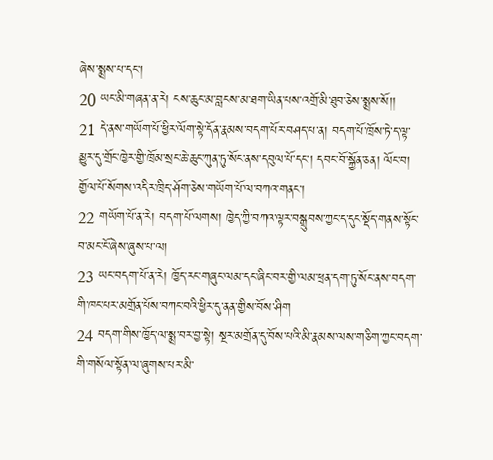ཞེས་སྨྲས་པ་དང་།
20 ཡང་མི་གཞན་ན་རེ། ངས་ཆུང་མ་བླངས་མ་ཐག་ཡིན་པས་འགྲོ་མི་ཐུབ་ཅེས་སྨྲས་སོ།།
21 དེ་ནས་གཡོག་པོ་ཕྱིར་ལོག་སྟེ་དོན་རྣམས་བདག་པོར་བཤད་པ་ན། བདག་པོ་ཁྲོས་ཏེ་ད་ལྟ་མྱུར་དུ་གྲོང་ཁྱེར་གྱི་ཁྲོམ་སྲང་ཆེ་ཆུང་ཀུན་ཏུ་སོང་ནས་དབུལ་པོ་དང་། དབང་བོ་སྐྱོན་ཅན། ལོང་བ། གྱོལ་པོ་སོགས་འདིར་ཁྲིད་ཤོག་ཅེས་གཡོག་པོ་ལ་བཀའ་གནང་།
22 གཡོག་པོ་ན་རེ། བདག་པོ་ལགས། ཁྱེད་ཀྱི་བཀའ་ལྟར་བསྒྲུབས་ཀྱང་ད་དུང་སྡོད་གནས་སྟོང་བ་མང་ངོ་ཞེས་ཞུས་པ་ལ།
23 ཡང་བདག་པོ་ན་རེ། ཁྱོད་རང་གཞུང་ལམ་དང་ཞིང་བར་གྱི་ལམ་ཕྲན་དག་ཏུ་སོང་ནས་བདག་གི་ཁང་པར་མགྲོན་པོས་བཀང་བའི་ཕྱིར་དུ་ནན་གྱིས་བོས་ཤིག
24 བདག་གིས་ཁྱོད་ལ་སྨྲ་བར་བྱ་སྟེ། སྔར་མགྲོན་དུ་བོས་པའི་མི་རྣམས་ལས་གཅིག་ཀྱང་བདག་གི་གསོལ་སྟོན་ལ་ཞུགས་པར་མི་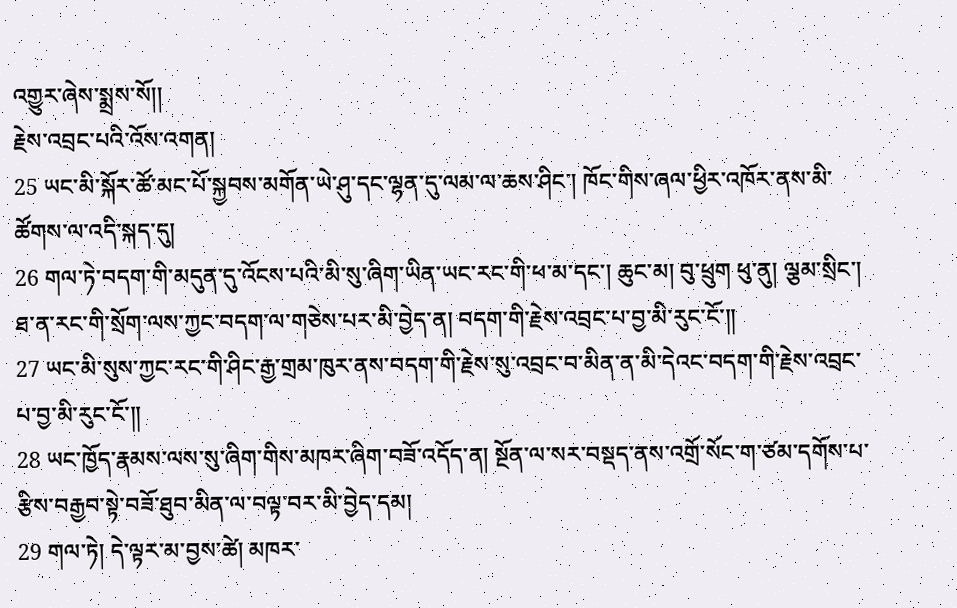འགྱུར་ཞེས་སྨྲས་སོ།།
རྗེས་འབྲང་པའི་འོས་འགན།
25 ཡང་མི་སྐོར་ཚོ་མང་པོ་སྐྱབས་མགོན་ཡེ་ཤུ་དང་ལྷན་དུ་ལམ་ལ་ཆས་ཤིང་། ཁོང་གིས་ཞལ་ཕྱིར་འཁོར་ནས་མི་ཚོགས་ལ་འདི་སྐད་དུ།
26 གལ་ཏེ་བདག་གི་མདུན་དུ་འོངས་པའི་མི་སུ་ཞིག་ཡིན་ཡང་རང་གི་ཕ་མ་དང་། ཆུང་མ། བུ་ཕྲུག ཕུ་ནུ། ལྕམ་སྲིང་། ཐ་ན་རང་གི་སྲོག་ལས་ཀྱང་བདག་ལ་གཅེས་པར་མི་བྱེད་ན། བདག་གི་རྗེས་འབྲང་པ་བྱ་མི་རུང་ངོ་༎
27 ཡང་མི་སུས་ཀྱང་རང་གི་ཤིང་རྒྱ་གྲམ་ཁུར་ནས་བདག་གི་རྗེས་སུ་འབྲང་བ་མིན་ན་མི་དེའང་བདག་གི་རྗེས་འབྲང་པ་བྱ་མི་རུང་ངོ་༎
28 ཡང་ཁྱོད་རྣམས་ལས་སུ་ཞིག་གིས་མཁར་ཞིག་བཟོ་འདོད་ན། སྔོན་ལ་སར་བསྡད་ནས་འགྲོ་སོང་ག་ཙམ་དགོས་པ་རྩིས་བརྒྱབ་སྟེ་བཟོ་ཐུབ་མིན་ལ་བལྟ་བར་མི་བྱེད་དམ།
29 གལ་ཏེ། དེ་ལྟར་མ་བྱས་ཚེ། མཁར་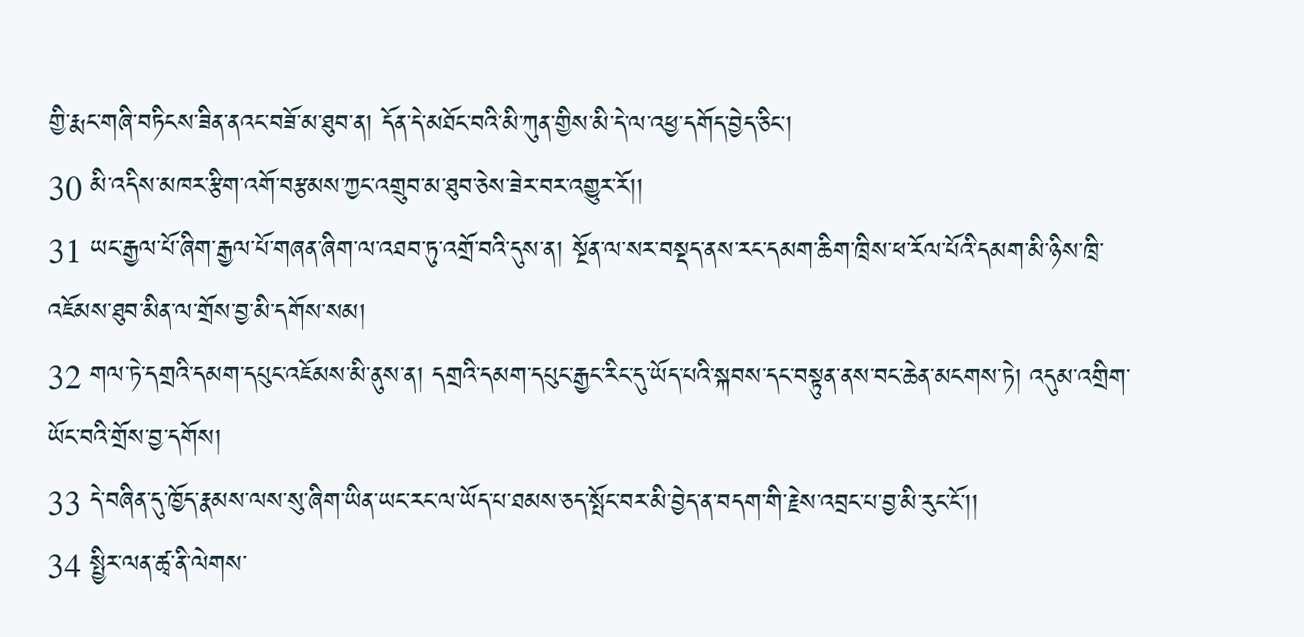གྱི་རྨང་གཞི་བཏིངས་ཟིན་ནའང་བཟོ་མ་ཐུབ་ན། དོན་དེ་མཐོང་བའི་མི་ཀུན་གྱིས་མི་དེ་ལ་འཕྱ་དགོད་བྱེད་ཅིང་།
30 མི་འདིས་མཁར་རྩིག་འགོ་བརྩམས་ཀྱང་འགྲུབ་མ་ཐུབ་ཅེས་ཟེར་བར་འགྱུར་རོ།།
31 ཡང་རྒྱལ་པོ་ཞིག་རྒྱལ་པོ་གཞན་ཞིག་ལ་འཐབ་ཏུ་འགྲོ་བའི་དུས་ན། སྔོན་ལ་སར་བསྡད་ནས་རང་དམག་ཆིག་ཁྲིས་ཕ་རོལ་པོའི་དམག་མི་ཉིས་ཁྲི་འཇོམས་ཐུབ་མིན་ལ་གྲོས་བྱ་མི་དགོས་སམ།
32 གལ་ཏེ་དགྲའི་དམག་དཔུང་འཇོམས་མི་ནུས་ན། དགྲའི་དམག་དཔུང་རྒྱང་རིང་དུ་ཡོད་པའི་སྐབས་དང་བསྟུན་ནས་བང་ཆེན་མངགས་ཏེ། འདུམ་འགྲིག་ཡོང་བའི་གྲོས་བྱ་དགོས།
33 དེ་བཞིན་དུ་ཁྱོད་རྣམས་ལས་སུ་ཞིག་ཡིན་ཡང་རང་ལ་ཡོད་པ་ཐམས་ཅད་སྤོང་བར་མི་བྱེད་ན་བདག་གི་རྗེས་འབྲང་པ་བྱ་མི་རུང་ངོ་།།
34 སྤྱིར་ལན་ཚྭ་ནི་ལེགས་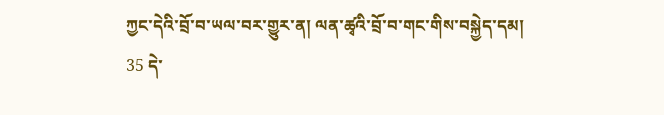ཀྱང་དེའི་བྲོ་བ་ཡལ་བར་གྱུར་ན། ལན་ཚྭའི་བྲོ་བ་གང་གིས་བསྐྱེད་དམ།
35 དེ་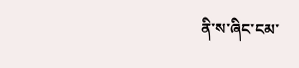ནི་ས་ཞིང་ངམ་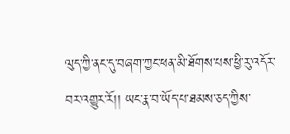ལུད་ཀྱི་ནང་དུ་བཞག་ཀྱང་ཕན་མི་ཐོགས་པས་ཕྱི་རུ་འདོར་བར་འགྱུར་རོ།། ཡང་རྣ་བ་ཡོད་པ་ཐམས་ཅད་ཀྱིས་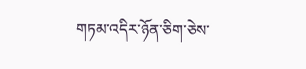གཏམ་འདིར་ཉོན་ཅིག་ཅེས་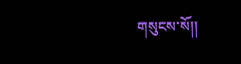གསུངས་སོ།།